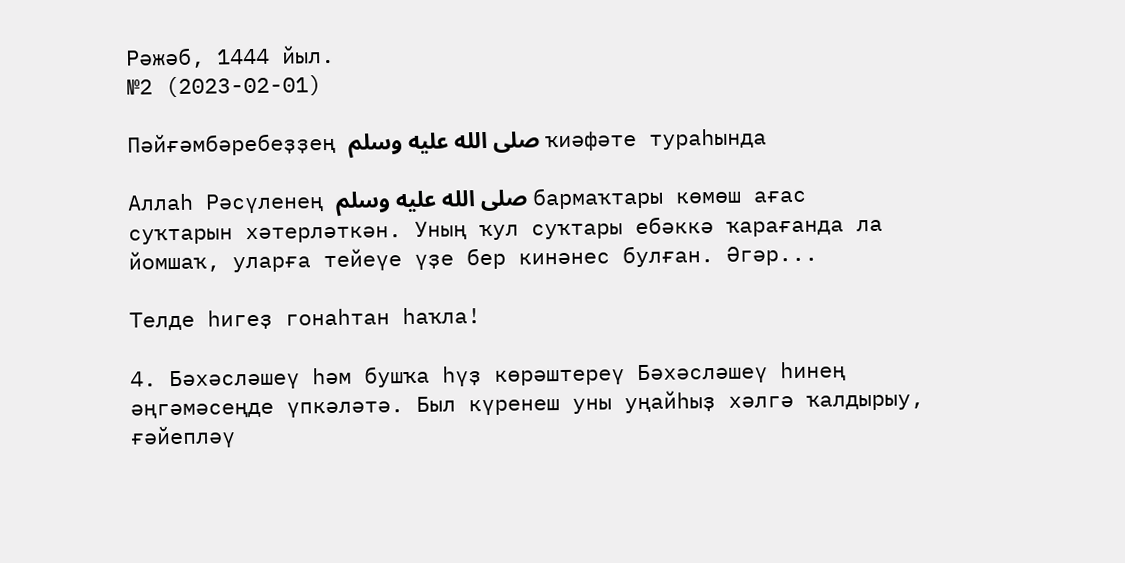Рәжәб, 1444 йыл.
№2 (2023-02-01)

Пәйғәмбәребеҙҙең صلى الله عليه وسلم ҡиәфәте тураһында

Аллаһ Рәсүленең صلى الله عليه وسلم бармаҡтары көмөш ағас суҡтарын хәтерләткән. Уның ҡул суҡтары ебәккә ҡарағанда ла йомшаҡ, уларға тейеүе үҙе бер кинәнес булған. Әгәр...

Телде һигеҙ гонаһтан һаҡла!

4. Бәхәсләшеү һәм бушҡа һүҙ көрәштереү Бәхәсләшеү һинең әңгәмәcеңде үпкәләтә. Был күренеш уны уңайһыҙ хәлгә ҡалдырыу, ғәйепләү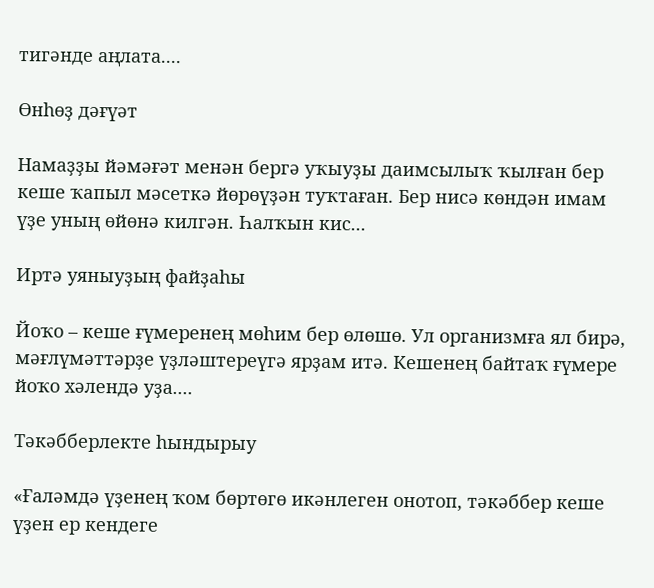тигәнде аңлата....

Өнһөҙ дәғүәт

Намаҙҙы йәмәғәт менән бергә уҡыуҙы даимсылыҡ ҡылған бер кеше ҡапыл мәсеткә йөрөүҙән туҡтаған. Бер нисә көндән имам үҙе уның өйөнә килгән. Һалҡын кис...

Иртә уяныуҙың файҙаһы

Йоҡо – кеше ғүмеренең мөһим бер өлөшө. Ул организмға ял бирә, мәғлүмәттәрҙе үҙләштереүгә ярҙам итә. Кешенең байтаҡ ғүмере йоҡо хәлендә уҙа....

Тәкәбберлекте һындырыу

«Ғаләмдә үҙенең ҡом бөртөгө икәнлеген онотоп, тәкәббер кеше үҙен ер кендеге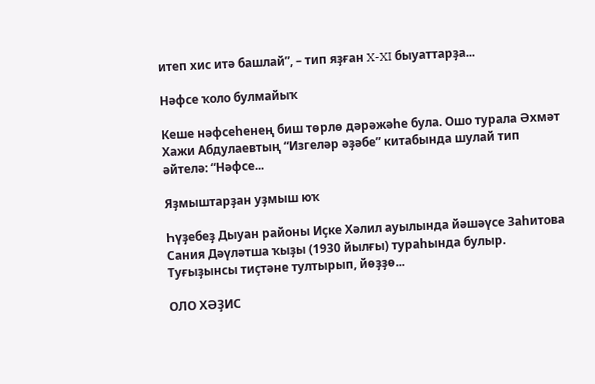итеп хис итә башлай”, – тип яҙған X-XI быуаттарҙа...

Нәфсе ҡоло булмайыҡ

Кеше нәфсеһенең биш төрлө дәрәжәһе була. Ошо турала Әхмәт Хажи Абдулаевтың “Изгеләр әҙәбе” китабында шулай тип әйтелә: “Нәфсе...

Яҙмыштарҙан уҙмыш юҡ

Һүҙебеҙ Дыуан районы Иҫке Хәлил ауылында йәшәүсе Заһитова Сания Дәүләтша ҡыҙы (1930 йылғы) тураһында булыр. Туғыҙынсы тиҫтәне тултырып, йөҙҙө...

ОЛО ХӘҘИС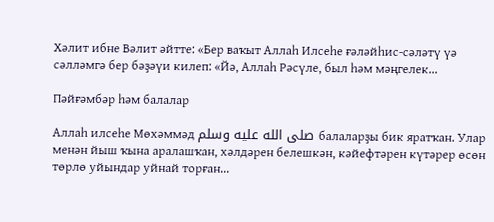Хәлит ибне Вәлит әйтте: «Бер ваҡыт Аллаһ Илсеһе ғәләйһис-сәләтү үә сәлләмгә бер бәҙәүи килеп: «Йә, Аллаһ Рәсүле, был һәм мәңгелек...

Пәйғәмбәр һәм балалар

Аллаһ илcеһе Мөхәммәд صلى الله عليه وسلم балаларҙы бик яратҡан. Улар менән йыш ҡына аралашҡан, хәлдәрен белешкән, кәйефтәрен күтәрер өсөн төрлө уйындар уйнай торған...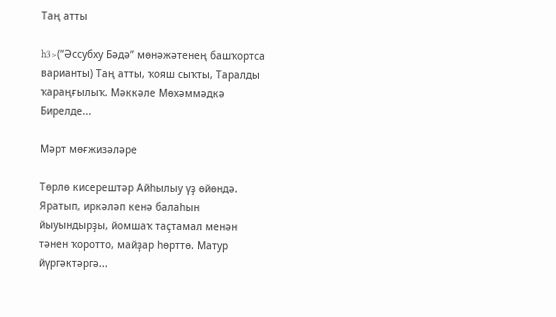Таң атты

h3>(“Әссубху Бәдә” мөнәжәтенең башҡортса варианты) Таң атты, ҡояш сыҡты, Таралды ҡараңғылыҡ. Мәккәле Мөхәммәдкә Бирелде...

Мәрт мөғжизәләре

Төрлө кисерештәр Айһылыу үҙ өйөндә. Яратып, иркәләп кенә балаһын йыуындырҙы, йомшаҡ таҫтамал менән тәнен ҡоротто, майҙар һөрттө. Матур йүргәктәргә...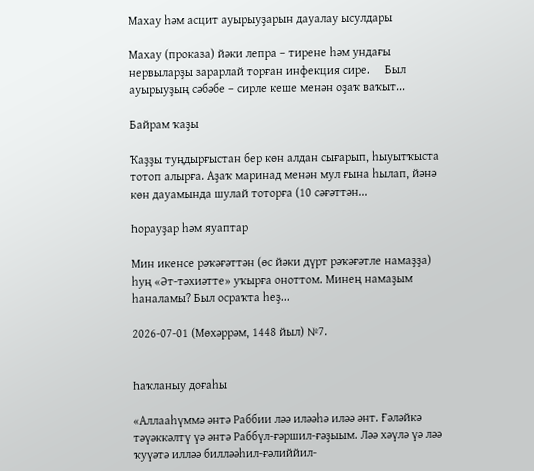Махау һәм асцит ауырыуҙарын дауалау ысулдары

Махау (проказа) йәки лепра – тирене һәм ундағы нервыларҙы зарарлай торған инфекция сире.     Был ауырыуҙың сәбәбе – сирле кеше менән оҙаҡ ваҡыт...

Байрам ҡаҙы

Ҡаҙҙы туңдырғыстан бер көн алдан сығарып, һыуытҡыста тотоп алырға. Аҙаҡ маринад менән мул ғына һылап, йәнә көн дауамында шулай тоторға (10 сәғәттән...

Һорауҙар һәм яуаптар

Мин икенсе рәҡәғәттән (өс йәки дүрт рәҡәғәтле намаҙҙа) һуң «Әт-тәхиәтте» уҡырға оноттом. Минең намаҙым һаналамы? Был осраҡта һеҙ...

2026-07-01 (Мөхәррәм, 1448 йыл) №7.


Һаҡланыу доғаһы

«Аллааһүммә әнтә Раббии ләә иләәһә иләә әнт. Ғәләйкә тәүәккәлтү үә әнтә Раббүл-ғәршил-ғәҙыым. Ләә хәүлә үә ләә ҡуүәтә илләә билләәһил-ғәлиййил-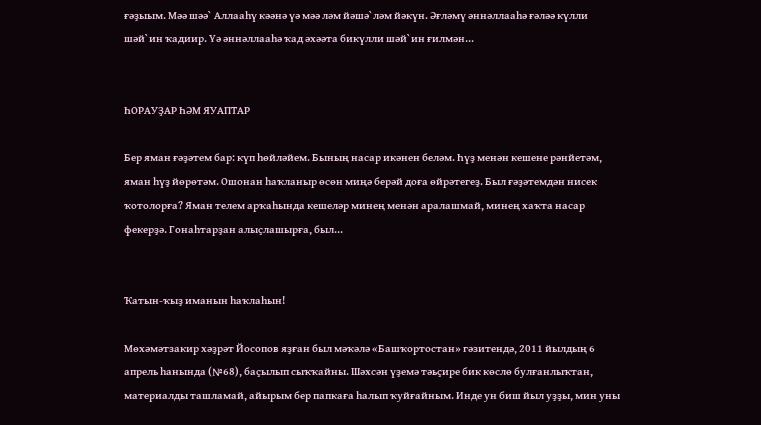ғәҙыым. Мәә шәә` Аллааһү кәәнә үә мәә ләм йәшә`ләм йәкүн. Әғләмү әннәллааһә ғәләә күлли шәй`ин ҡадиир. Үә әннәллааһә ҡад әхәәта бикүлли шәй`ин ғилмән...


ҺОРАУҘАР ҺӘМ ЯУАПТАР

Бер яман ғәҙәтем бар: күп һөйләйем. Бының насар икәнен беләм. Һүҙ менән кешене рәнйетәм, яман һүҙ йөрөтәм. Ошонан һаҡланыр өсөн миңә берәй доға өйрәтегеҙ. Был ғәҙәтемдән нисек ҡотолорға? Яман телем арҡаһында кешеләр минең менән аралашмай, минең хаҡта насар фекерҙә. Гонаһтарҙан алыҫлашырға, был...


Ҡатын-ҡыҙ иманын һаҡлаһын!

Мөхәмәтзакир хәҙрәт Йосопов яҙған был мәҡәлә «Башҡортостан» гәзитендә, 2011 йылдың 6 апрель һанында (№68), баҫылып сыҡҡайны. Шәхсән үҙемә тәьҫире бик көслө булғанлыҡтан, материалды ташламай, айырым бер папкаға һалып ҡуйғайным. Инде ун биш йыл уҙҙы, мин уны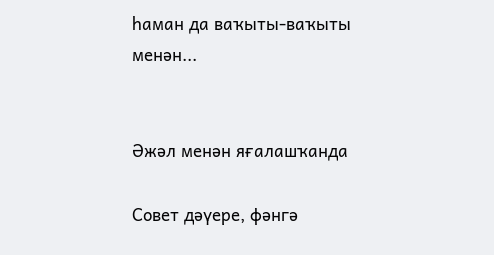һаман да ваҡыты-ваҡыты менән...


Әжәл менән яғалашҡанда

Совет дәүере, фәнгә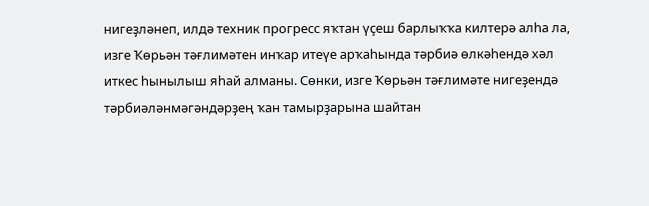нигеҙләнеп, илдә техник прогресс яҡтан үҫеш барлыҡҡа килтерә алһа ла, изге Ҡөрьән тәғлимәтен инҡар итеүе арҡаһында тәрбиә өлкәһендә хәл иткес һынылыш яһай алманы. Сөнки, изге Ҡөрьән тәғлимәте нигеҙендә тәрбиәләнмәгәндәрҙең ҡан тамырҙарына шайтан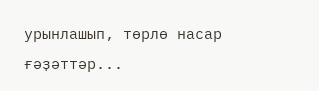урынлашып, төрлө насар ғәҙәттәр...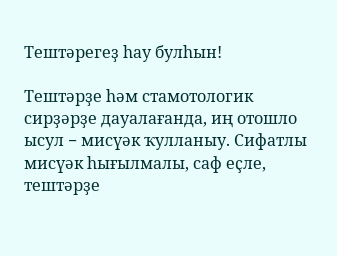Тештәрегеҙ һау булһын!

Тештәрҙе һәм стамотологик сирҙәрҙе дауалағанда, иң отошло ысул − мисүәк ҡулланыу. Сифатлы мисүәк һығылмалы, саф еҫле, тештәрҙе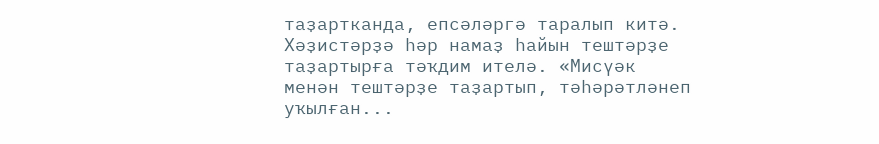таҙартканда, епсәләргә таралып китә.   Хәҙистәрҙә һәр намаҙ һайын тештәрҙе таҙартырға тәҡдим ителә. «Мисүәк менән тештәрҙе таҙартып, тәһәрәтләнеп уҡылған...